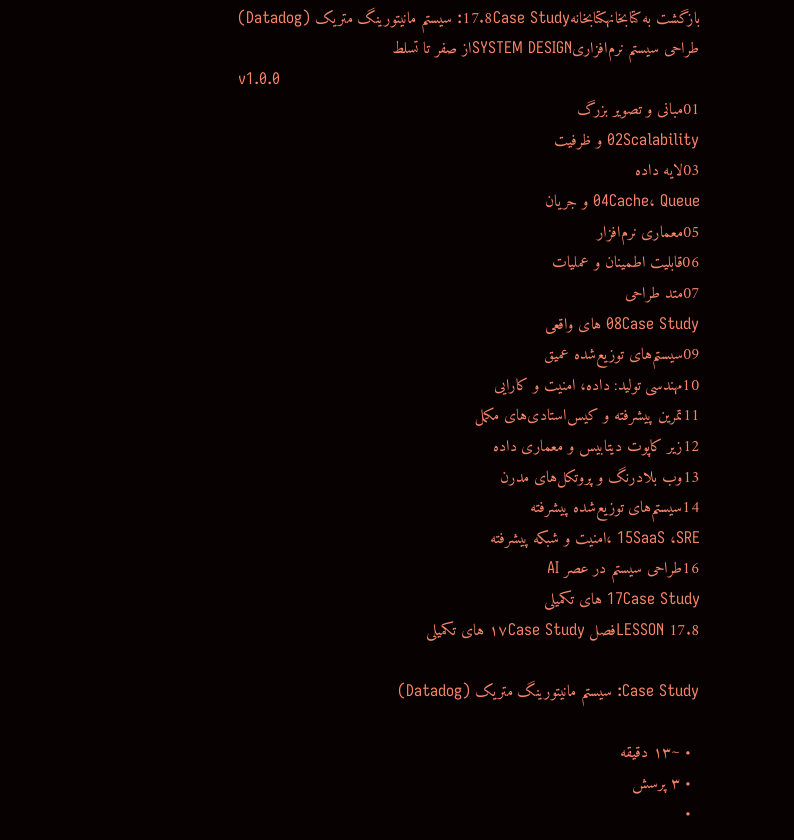بازگشت به کتابخانهکتابخانه17.8Case Study: سیستم مانیتورینگ متریک (Datadog)
طراحی سیستم نرم‌افزاریSYSTEM DESIGNاز صفر تا تسلط
v1.0.0
01مبانی و تصویر بزرگ
02Scalability و ظرفیت
03لایه داده
04Cache، Queue و جریان
05معماری نرم‌افزار
06قابلیت اطمینان و عملیات
07متد طراحی
08Case Study های واقعی
09سیستم‌های توزیع‌شده عمیق
10مهندسی تولید: داده، امنیت و کارایی
11تمرین پیشرفته و کیس‌استادی‌های مکمل
12زیر کاپوت دیتابیس و معماری داده
13وب بلادرنگ و پروتکل‌های مدرن
14سیستم‌های توزیع‌شده پیشرفته
15SaaS ،SRE ،امنیت و شبکه پیشرفته
16طراحی سیستم در عصر AI
17Case Study های تکمیلی
LESSON 17.8فصل ۱۷Case Study های تکمیلی

Case Study: سیستم مانیتورینگ متریک (Datadog)

  • ~۱۳ دقیقه
  • ۳ پرسش
  •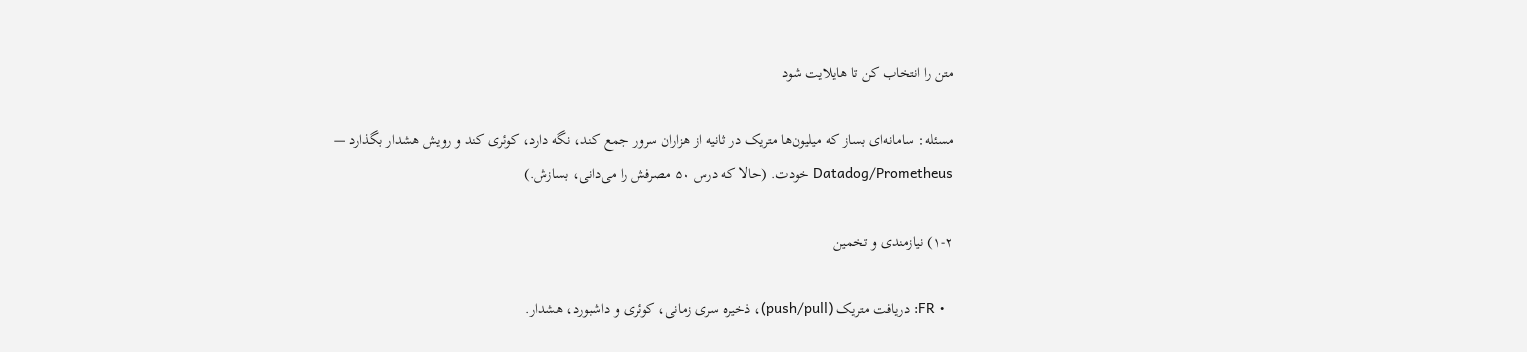متن را انتخاب کن تا هایلایت شود

مسئله: سامانه‌ای بساز که میلیون‌ها متریک در ثانیه از هزاران سرور جمع کند، نگه دارد، کوئری کند و رویش هشدار بگذارد — Datadog/Prometheus خودت. (حالا که درس ۵۰ مصرفش را می‌دانی، بسازش.)

۱-۲) نیازمندی و تخمین

  • FR: دریافت متریک (push/pull)، ذخیره سری زمانی، کوئری و داشبورد، هشدار.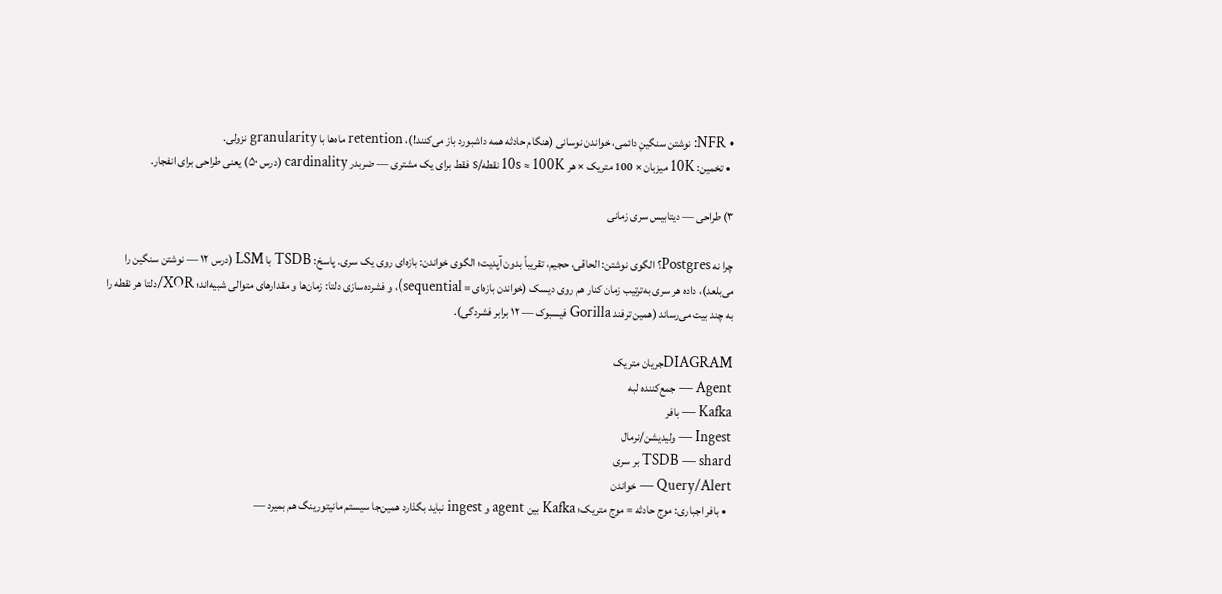• NFR: نوشتن سنگینِ دائمی، خواندن نوسانی (هنگام حادثه همه داشبورد باز می‌کنند!)، retention ماه‌ها با granularity نزولی.
  • تخمین: 10K میزبان × 100 متریک × هر 10s ≈ 100K نقطه/s فقط برای یک مشتری — ضربدر cardinality (درس ۵۰) یعنی طراحی برای انفجار.

۳) طراحی — دیتابیس سری زمانی

چرا نه Postgres؟ الگوی نوشتن: الحاقی، حجیم، تقریباً بدون آپدیت؛ الگوی خواندن: بازه‌ای روی یک سری. پاسخ: TSDB با LSM (درس ۱۲ — نوشتن سنگین را می‌بلعد)، داده هر سری به‌ترتیب زمان کنار هم روی دیسک (خواندن بازه‌ای = sequential)، و فشرده‌سازی دلتا: زمان‌ها و مقدارهای متوالی شبیه‌اند؛ XOR/دلتا هر نقطه را به چند بیت می‌رساند (همین ترفند Gorilla فیسبوک — ۱۲ برابر فشردگی).

DIAGRAMجریان متریک
Agent — جمع‌کننده لبه
Kafka — بافر
Ingest — ولیدیشن/نرمال
TSDB — shard بر سری
Query/Alert — خواندن
  • بافر اجباری: موج حادثه = موج متریک؛ Kafka بین agent و ingest نباید بگذارد همین‌جا سیستم مانیتورینگ هم بمیرد —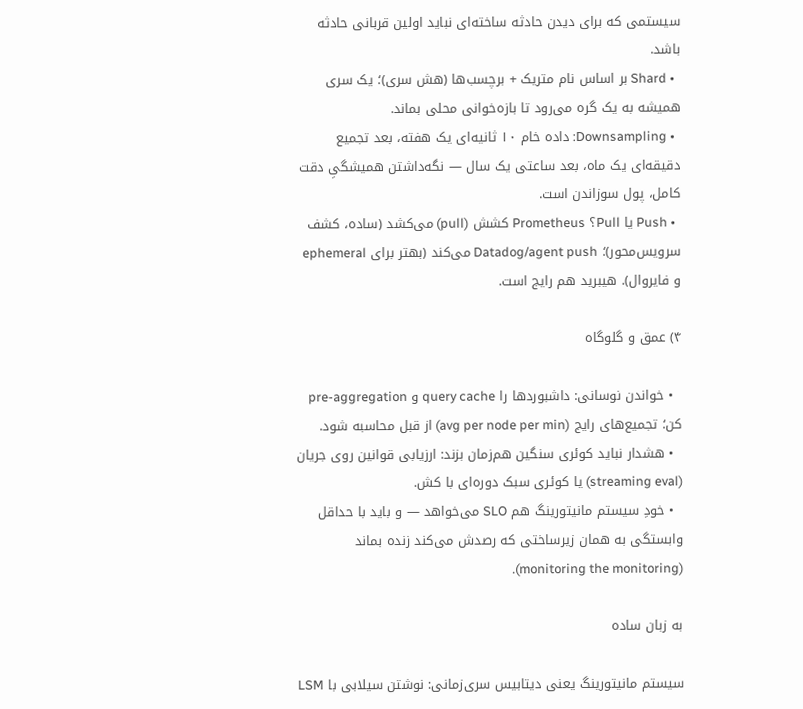سیستمی که برای دیدن حادثه ساخته‌ای نباید اولین قربانی حادثه باشد.
  • Shard بر اساس نام متریک + برچسب‌ها (هش سری)؛ یک سری همیشه به یک گره می‌رود تا بازه‌خوانی محلی بماند.
  • Downsampling: داده خام ۱۰ ثانیه‌ای یک هفته، بعد تجمیع دقیقه‌ای یک ماه، بعد ساعتی یک سال — نگه‌داشتن همیشگیِ دقت کامل، پول سوزاندن است.
  • Push یا Pull؟ Prometheus کشش (pull) می‌کشد (ساده، کشف سرویس‌محور)؛ Datadog/agent push می‌کند (بهتر برای ephemeral و فایروال). هیبرید هم رایج است.

۴) عمق و گلوگاه

  • خواندن نوسانی: داشبوردها را query cache و pre-aggregation کن؛ تجمیع‌های رایج (avg per node per min) از قبل محاسبه شود.
  • هشدار نباید کوئری سنگین هم‌زمان بزند: ارزیابی قوانین روی جریان (streaming eval) یا کوئری سبک دوره‌ای با کش.
  • خودِ سیستم مانیتورینگ هم SLO می‌خواهد — و باید با حداقل وابستگی به همان زیرساختی که رصدش می‌کند زنده بماند (monitoring the monitoring).

به زبان ساده

سیستم مانیتورینگ یعنی دیتابیس سری‌زمانی: نوشتن سیلابی با LSM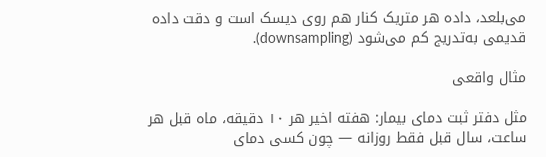می‌بلعد، داده هر متریک کنار هم روی دیسک است و دقت داده قدیمی به‌تدریج کم می‌شود (downsampling).

مثال واقعی

مثل دفتر ثبت دمای بیمار: هفته اخیر هر ۱۰ دقیقه، ماه قبل هر ساعت، سال قبل فقط روزانه — چون کسی دمای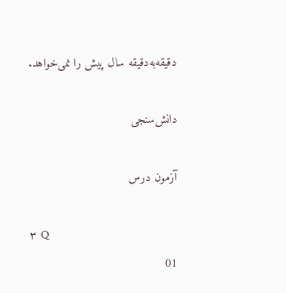دقیقه‌به‌دقیقه سال پیش را نمی‌خواهد.

دانش‌سنجی

آزمون درس

۳ Q
01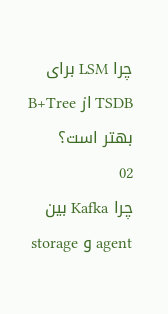چرا LSM برای TSDB از B+Tree بهتر است؟
02
چرا Kafka بین agent و storage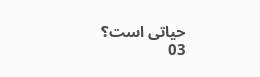حیاتی است؟
03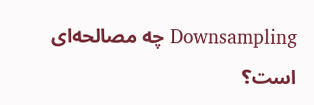Downsampling چه مصالحه‌ای است؟